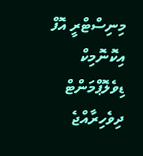މިނިސްޓްރީ އޮފް އިކޮނޮމިކް ޑިވެލޮޕްމަންޓް
ދިވެހިރާއްޖެ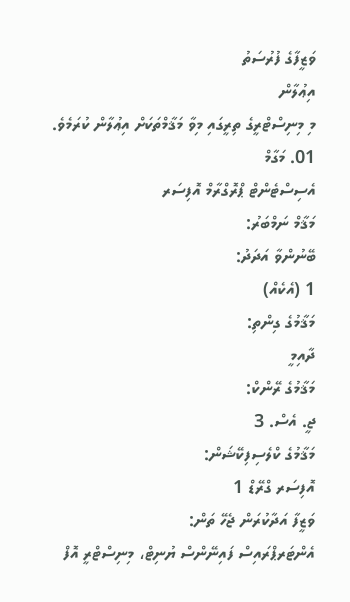ވަޒީފާގެ ފުރުސަތު
އިޢުލާން
މި މިނިސްޓްރީގެ ތިރީގައި މިވާ މަޤާމްތަކަށް އިޢުލާން ކުރަމެވެ.
01. މަގާމް
އެސިސްޓެންޓް ޕްރޮގްރާމް އޮފިސަރ
މަޤާމް ނަމްބަރު:
ބޭނުންވާ އަދަދު:
1 (އެކެއް)
މަޤާމުގެ ގިންތި:
ދާއިމީ
މަޤާމުގެ ރޭންކް:
ޖީ. އެސް. 3
މަޤާމުގެ ކްލެސިފިކޭޝަން:
އޮފިސަރ ގްރޭޑް 1
ވަޒީފާ އަދާކުރަން ޖެހޭ ތަން:
އެންޓަރޕްރައިސް ފައިނޭންސް ޔުނިޓް، މިނިސްޓްރީ އޮފް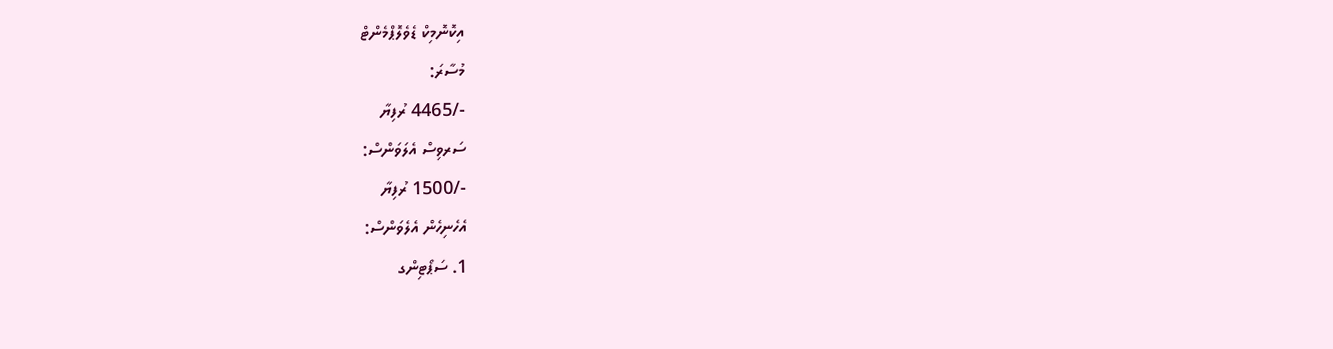އިކޮނޮމިކް ޑެވެލޮޕްމެންޓް
މުސާރަ:
-/4465 ރުފިޔާ
ސަރވިސް އެލަވަންސް:
-/1500 ރުފިޔާ
އެހެނިހެން އެލެވަންސް:
1. ސަޕޯޓިންގ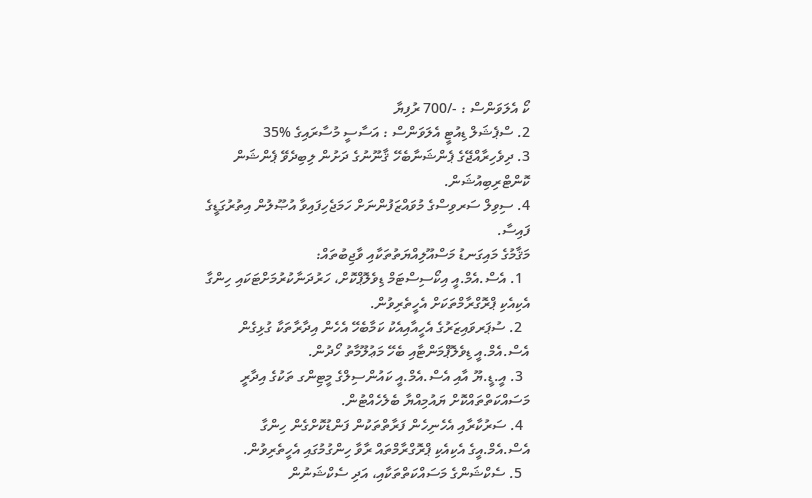ކޯ އެލަވަންސް : -/700 ރުފިޔާ
2. ސްޕެޝަލް ޑިއުޓީ އެލަވަންސް : އަސާސީ މުސާރައިގެ %35
3. ދިވެހިރާއްޖޭގެ ޕެންޝަނާބެހޭ ޤާނޫނުގެ ދަށުން ލިބިދެވޭ ޕެންޝަން ކޮންޓްރިބިއުޝަން.
4. ސިވިލް ސަރވިސްގެ މުވައްޒަފުންނަށް ހަމަޖެހިފައިވާ އުޞޫލުން އިތުރުގަޑީގެ ފައިސާ.
މަޤާމުގެ މައިގަނޑު މަސްއޫލިއްޔަތުތަކާއި ވާޖިބުތައް:
  1. އެސް.އެމް.އީ އިކޯސިސްޓަމް ޑިވެލޮޕްކޮށް، ހަރުދަނާކުރުމަށްޓަކައި ހިންގާ އެކިއެކި ޕްރޮގްރާމްތަކަށް އެހީތެރިވުން.
  2. ސުޕަރވައިޒަރުގެ އެހީއާއިއެކު ކަމާބެހޭ އެހެން އިދާރާތަކާ ގުޅިގެން އެސް.އެމް.އީ ޑިވެލޮޕްމަންޓާއި ބެހޭ މަޢުލޫމާތު ހޯދުން.
  3. އީ.ޑީ.ޔޫ އާއި އެސް.އެމް.އީ ކައުންސިލްގެ މީޓިންގ ތަކުގެ އިދާރީ މަސައްކަތްތައްކޮށް ޔައުމިއްޔާ ބެލެހެއްޓުން.
  4. ސަރުކާރާއި އެހެނިހެން ފަރާތްތަކުން ފަންޑުކޮށްގެން ހިންގާ އެސް.އެމް.އީގެ އެކިއެކި ޕްރޮގްރާމްތައް ރާވާ ހިންގުމުގައި އެހީތެރިވުން.
  5. ސެކްޝަންގެ މަސައްކަތްތަކާއި، އަދި ސެކްޝަނުން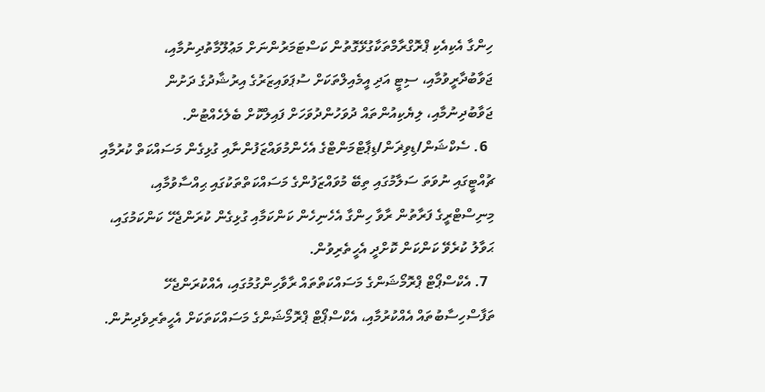ހިންގާ އެކިއެކި ޕްރޮގްރާމްތަކާގުޅޭގޮތުން ކަސްޓަމަރުންނަށް މަޢުލޫމާތުދިނުމާއި، ޖަވާބުދާރީވުމާއި، ސިޓީ އަދި އީމެއިލްތަކަށް ސުޕަވައިޒަރުގެ އިރުޝާދުގެ ދަށުން ޖަވާބުދިނުމާއި، ލިޔެކިއުންތައް ދުވަހުންދުވަހަށް ފައިލްކޮށް ބެލެހެއްޓުން.
  6. ސެކްޝަން/ޑިވިޜަން/ޑިޕާޓްމަންޓްގެ އެހެންމުވައްޒަފުންނާއި ގުޅިގެން މަސައްކަތް ކުރުމާއި ޗުއްޓީގައި ނުވަތަ ސަލާމުގައި ތިބޭ މުވައްޒަފުންގެ މަސައްކަތްތަކުގައި ޙިއްސާވުމާއި، މިނިސްޓްރީގެ ފަރާތުން ރާވާ ހިންގާ އެހެނިހެން ކަންކަމާއި ގުޅިގެން ކުރަންޖެހޭ ކަންކަމުގައި، ޙަވާލު ކުރެވޭ ކަންކަން ކޮށްދީ އެހީތެރިވުން.
  7. އެކްސްޕޯޓް ޕްރޮމޯޝަންގެ މަސައްކަތްތައް ރާވާހިންގުމުގައި، އެއްކުރަންޖެހޭ ތަފާސްހިސާބުތައް އެއްކުރުމާއި، އެކްސްޕޯޓް ޕްރޮމޯޝަންގެ މަސައްކަތަކަށް އެހީތެރިވެދިނުން.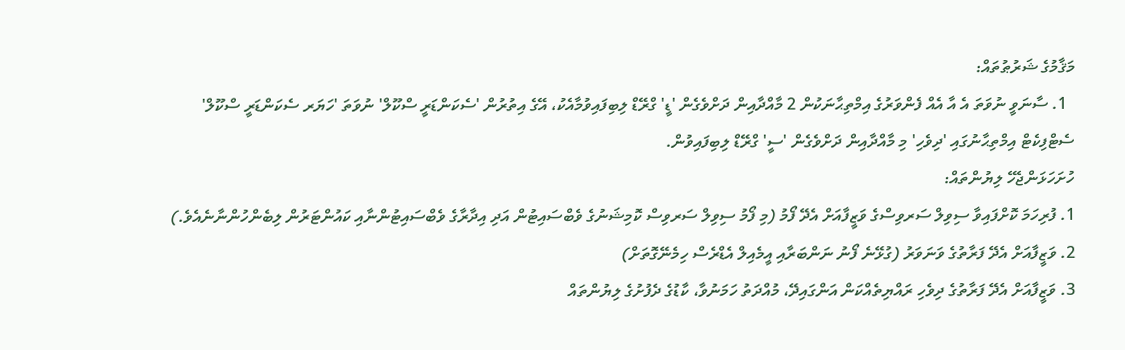މަޤާމުގެ ޝަރުޠުތައް:
  1. ސާނަވީ ނުވަތަ އެ އާ އެއް ފެންވަރުގެ އިމްތިޙާނަކުން 2 މާއްދާއިން ދަށްވެގެން 'ޑީ' ގްރޭޑް ލިބިފައިވުމާއެކު، އޭގެ އިތުރުން 'ސެކަންޑަރީ ސްކޫލް' ނުވަތަ 'ހަޔަރ ސެކަންޑަރީ ސްކޫލް' ސެޓްފިކެޓް އިމްތިޙާނުގައި 'ދިވެހި' މި މާއްދާއިން ދަށްވެގެން 'ސީ' ގްރޭޑް ލިބިފައިވުން.
ހުށަހަޅަންޖެހޭ ލިޔުންތައް:
1. ފުރިހަމަ ކޮށްފައިވާ ސިވިލް ސަރވިސްގެ ވަޒީފާއަށް އެދޭ ފޯމު (މި ފޯމު ސިވިލް ސަރވިސް ކޮމިޝަނުގެ ވެބްސައިޓުން އަދި އިދާރާގެ ވެބްސައިޓުންނާއި ކައުންޓަރުން ލިބެންހުންނާނެއެވެ.)
2. ވަޒީފާއަށް އެދޭ ފަރާތުގެ ވަނަވަރު (ގުޅޭނެ ފޯނު ނަންބަރާއި އީމެއިލް އެޑްރެސް ހިމެނޭގޮތަށް)
3. ވަޒީފާއަށް އެދޭ ފަރާތުގެ ދިވެހި ރައްޔިތެއްކަން އަންގައިދޭ، މުއްދަތު ހަމަނުވާ، ކާޑުގެ ދެފުށުގެ ލިޔުންތައް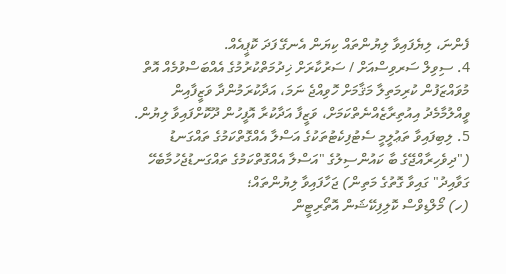ފެންނަ، ލިޔެފައިވާ ލިޔުންތައް ކިޔަން އެނގޭ ފަދަ ކޮޕީއެއް.
4. ސިވިލް ސަރވިސްއަށް / ސަރުކާރަށް ޚިދުމަތްކުރުމުގެ އެއްބަސްވުމެއް އޮތް މުވައްޒަފުން ކުރިމަތިލާ މަޤާމަށް ހޮވިއްޖެ ނަމަ، އަދާކުރަމުންދާ ވަޒީފާއިން ވީއްލުމާމެދު އިއުތިރާޒެއްނެތްކަމަށް، ވަޒީފާ އަދާކުރާ އޮފީހުން ދޫކޮށްފައިވާ ލިޔުން.
5. ލިބިފައިވާ ތަޢުލީމީ ސެޓުފިކެޓުތަކުގެ އަސްލާ އެއްގޮތްކަމުގެ ތައްގަނޑު ("ދިވެހިރާއްޖޭގެ ބާ ކައުންސިލުގެ "އަސްލާ އެއްގޮތްކަމުގެ ތައްގަނޑުޖެހުމާބެހޭ ގަވާއިދު" ގައިވާ ގޮތުގެ މަތިން) ޖަހާފައިވާ ލިޔުންތައް؛
(ހ) މޯލްޑިވްސް ކޮލިފިކޭޝަން އޮތޯރިޓީން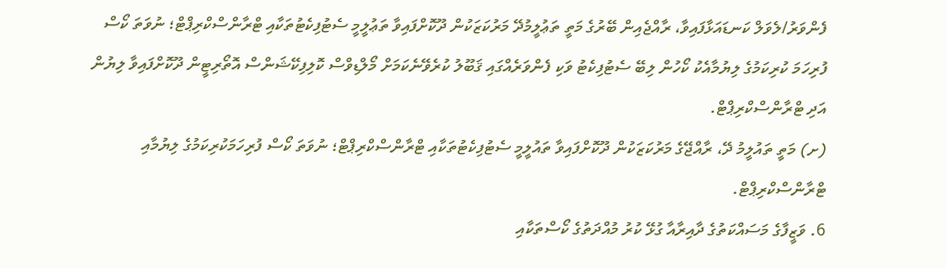ފެންވަރު/ލެވަލް ކަނޑައަޅާފައިވާ، ރާއްޖެއިން ބޭރުގެ މަތީ ތަޢުލީމުދޭ މަރުކަޒަކުން ދޫކޮށްފައިވާ ތަޢުލީމީ ސެޓުފިކެޓުތަކާއި ޓްރާންސްކްރިޕްޓް؛ ނުވަތަ ކޯސް ފުރިހަމަ ކުރިކަމުގެ ލިޔުމާއެކު ކޯހުން ލިބޭ ސެޓުފިކެޓު ވަކި ފެންވަރެއްގައި ޤަބޫލު ކުރެވޭނެކަމަށް މޯލްޑިވްސް ކޮލިފިކޭޝަންސް އޮތޯރިޓީން ދޫކޮށްފައިވާ ލިޔުން އަދި ޓްރާންސްކްރިޕްޓް.
(ށ) މަތީ ތައުލީމު ދޭ، ރާއްޖޭގެ މަރުކަޒަކުން ދޫކޮށްފައިވާ ތައުލީމީ ސެޓުފިކެޓުތަކާއި ޓްރާންސްކްރިޕްޓް؛ ނުވަތަ ކޯސް ފުރިހަމަކުރިކަމުގެ ލިޔުމާއި ޓްރާންސްކްރިޕްޓް.
6. ވަޒީފާގެ މަސައްކަތުގެ ދާއިރާއާ ގުޅޭ ކުރު މުއްދަތުގެ ކޯސްތަކާއި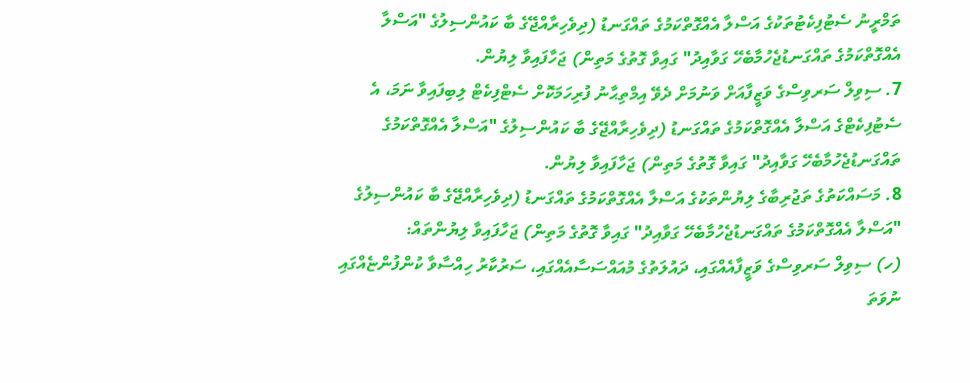ތަމްރީނު ސެޓުފިކެޓުތަކުގެ އަސްލާ އެއްގޮތްކަމުގެ ތައްގަނޑު (ދިވެހިރާއްޖޭގެ ބާ ކައުންސިލުގެ "އަސްލާ އެއްގޮތްކަމުގެ ތައްގަނޑުޖެހުމާބެހޭ ގަވާއިދު" ގައިވާ ގޮތުގެ މަތިން) ޖަހާފައިވާ ލިޔުން.
7. ސިވިލް ސަރވިސްގެ ވަޒީފާއަށް ވަނުމަށް ދެވޭ އިމްތިޙާނު ފުރިހަމަކޮށް ސެޓްފިކެޓް ލިބިފައިވާ ނަމަ، އެ ސެޓުފިކެޓްގެ އަސްލާ އެއްގޮތްކަމުގެ ތައްގަނޑު (ދިވެހިރާއްޖޭގެ ބާ ކައުންސިލުގެ "އަސްލާ އެއްގޮތްކަމުގެ ތައްގަނޑުޖެހުމާބެހޭ ގަވާއިދު" ގައިވާ ގޮތުގެ މަތިން) ޖަހާފައިވާ ލިޔުން.
8. މަސައްކަތުގެ ތަޖުރިބާގެ ލިޔުންތަކުގެ އަސްލާ އެއްގޮތްކަމުގެ ތައްގަނޑު (ދިވެހިރާއްޖޭގެ ބާ ކައުންސިލުގެ "އަސްލާ އެއްގޮތްކަމުގެ ތައްގަނޑުޖެހުމާބެހޭ ގަވާއިދު" ގައިވާ ގޮތުގެ މަތިން) ޖަހާފައިވާ ލިޔުންތައް:
(ހ) ސިވިލް ސަރވިސްގެ ވަޒީފާއެއްގައި، ދައުލަތުގެ މުއައްސަސާއެއްގައި، ސަރުކާރު ހިއްސާވާ ކުންފުންޏެއްގައި ނުވަތަ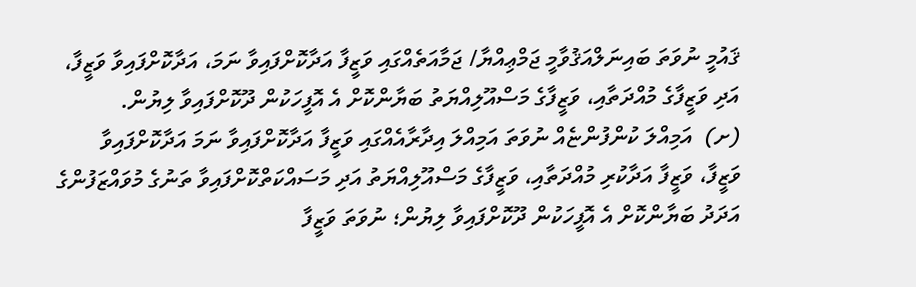ޤައުމީ ނުވަތަ ބައިނަލްއަޤުވާމީ ޖަމްޢިއްޔާ/ ޖަމާއަތެއްގައި ވަޒީފާ އަދާކޮށްފައިވާ ނަމަ، އަދާކޮށްފައިވާ ވަޒީފާ، އަދި ވަޒީފާގެ މުއްދަތާއި، ވަޒީފާގެ މަސްއޫލިއްޔަތު ބަޔާންކޮށް އެ އޮފީހަކުން ދޫކޮށްފައިވާ ލިޔުން.
(ށ)  އަމިއްލަ ކުންފުންޏެއް ނުވަތަ އަމިއްލަ އިދާރާއެއްގައި ވަޒީފާ އަދާކޮށްފައިވާ ނަމަ އަދާކޮށްފައިވާ ވަޒީފާ، ވަޒީފާ އަދާކުރި މުއްދަތާއި، ވަޒީފާގެ މަސްއޫލިއްޔަތު އަދި މަސައްކަތްކޮށްފައިވާ ތަނުގެ މުވައްޒަފުންގެ އަދަދު ބަޔާންކޮށް އެ އޮފީހަކުން ދޫކޮށްފައިވާ ލިޔުން؛ ނުވަތަ ވަޒީފާ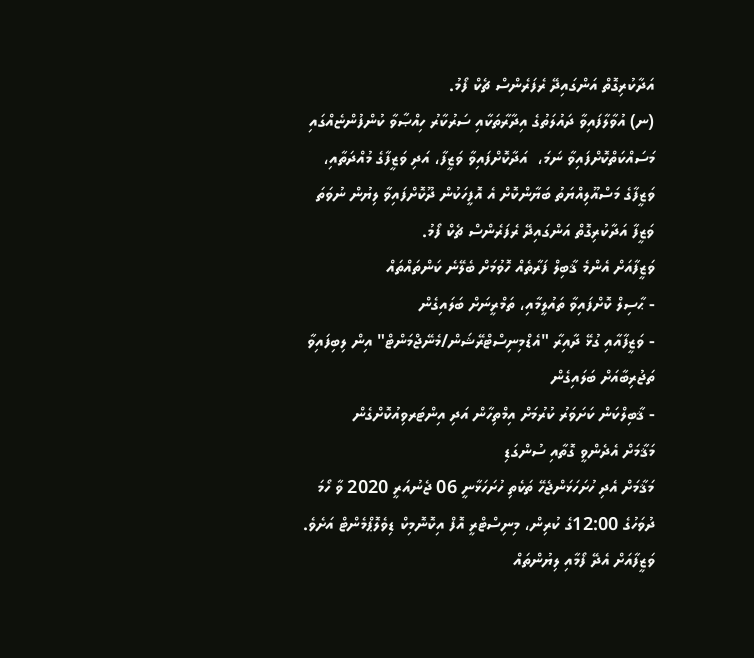އަދާކުރިގޮތް އަންގައިދޭ ރެފަރެންސް ޗެކް ފޯމު.
(ނ) އުވާލާފައިވާ ދައުލަތުގެ އިދާރާތަކާއި ސަރުކާރު ހިއްޞާވާ ކުންފުންޏެއްގައި މަސައްކަތްކޮށްފައިވާ ނަމަ،  އަދާކޮށްފައިވާ ވަޒީފާ، އަދި ވަޒީފާގެ މުއްދަތާއި، ވަޒީފާގެ މަސްއޫލިއްޔަތު ބަޔާންކޮށް އެ އޮފީހަކުން ދޫކޮށްފައިވާ ލިޔުން ނުވަތަ ވަޒީފާ އަދާކުރިގޮތް އަންގައިދޭ ރެފަރެންސް ޗެކް ފޯމު.
ވަޒީފާއަށް އެންމެ ޤާބިލް ފަރާތެއް ހޮވުމަށް ބެލޭނެ ކަންތައްތައް
- ޙާސިލް ކޮށްފައިވާ ތައުލީމާއި، ތަމްރީނަށް ބަލައިގެން
- ވަޒީފާއާއި ގުޅޭ ދާއިރާ "އެޑްމިނިސްޓްރޭޝަން/މެނޭޖްމަންޓް" އިން ލިބިފައިވާ ތަޖުރިބާއަށް ބަލައިގެން
- ޤާބިލްކަން ކަށަވަރު ކުރުމަށް އިމްތިހާން އަދި އިންޓަރވިއުކޮށްގެން
މަޤާމަށް އެދެންވީ ގޮތާއި ސުންގަޑި
މަޤާމަށް އެދި ހުށަހަޅަންޖެހޭ ތަކެތި ހުށަހަޅާނީ 06 ޖެނުއަރީ 2020 ވާ ހޯމަ ދުވަހުގެ 12:00ގެ ކުރިން، މިނިސްޓްރީ އޮފް އިކޮނޮމިކް ޑިވެލޮޕްމެންޓް އަށެވެ. ވަޒީފާއަށް އެދޭ ފޯމާއި ލިޔުންތައް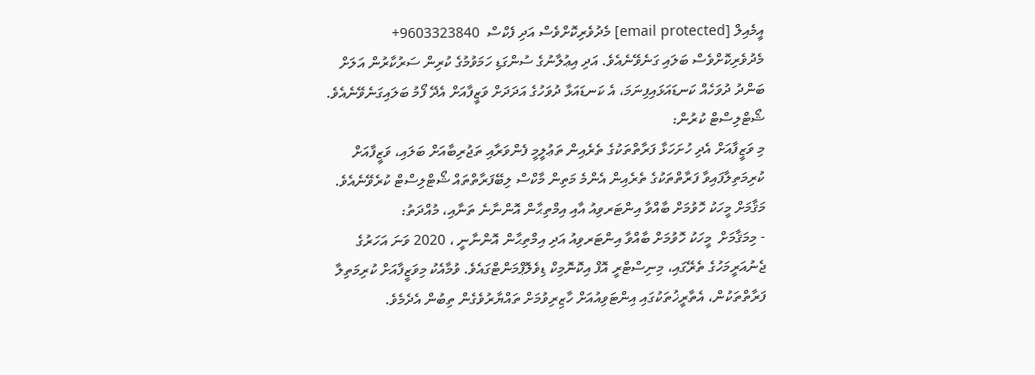އީމެއިލް [email protected] މެދުވެރިކޮށްވެސް އަދި ފެކްސް  9603323840+ މެދުވެރިކޮށްވެސް ބަލައި ގަނެވޭނެއެވެ. އަދި އިޢުލާނުގެ ސުންގަޑި ހަމަވުމުގެ ކުރިން ސަރުކާރުން އަލަށް ބަންދު ދުވަހެއް ކަނޑައަޅައިފިނަމަ، އެ ކަނޑައަޅާ ދުވަހުގެ އަދަދަށް ވަޒީފާއަށް އެދޭ ފޯމު ބަލައިގަނެވޭނެއެވެ.
ޝޯޓްލިސްޓް ކުރުން:
މި ވަޒީފާއަށް އެދި ހުށަހަޅާ ފަރާތްތަކުގެ ތެރެއިން ތަޢުލީމީ ފެންވަރާއި ތަޖުރިބާއަށް ބަލައި، ވަޒީފާއަށް ކުރިމަތިލާފައިވާ ފަރާތްތަކުގެ ތެރެއިން އެންމެ މަތިން މާކްސް ލިބޭފަރާތްތައް ޝޯޓްލިސްޓް ކުރެވޭނެއެވެ.
މަޤާމަށް މީހަކު ހޮވުމަށް ބާއްވާ އިންޓަރވިއު އާއި އިމްތިޙާން އޮންނާނެ ތަނާއި، މުއްދަތު:
- މިމަޤާމަށް  މީހަކު ހޮވުމަށް ބާއްވާ އިންޓަރވިއު އަދި އިމްތިޙާން އޮންނާނީ ، 2020 ވަނަ އަހަރުގެ ޖެނުއަރީމަހުގެ ތެރޭގައި، މިނިސްޓްރީ އޮފް އިކޮނޮމިކް ޑިވެލޮޕްމަންޓްގައެވެ. ވުމާއެކު މިވަޒީފާއަށް ކުރިމަތިލާ ފަރާތްތަކުން، އެތާރީޚުތަކުގައި އިންޓަވިއުއަށް ހާޒިރިވުމަށް ތައްޔާރުވެގެން ތިބުން އެދެމެވެ.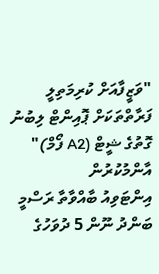"ވަޒީފާއަށް ކުރިމަތިލީ ފަރާތްތަކަށް ޕޮއިންޓް ލިބުނު ގޮތުގެ ޝީޓް (A2 ފޯމް)" އާންމުކުރުން
އިންޓަވިއު ބާއްވާތާ ރަސްމީ ބަންދު ނޫން 5 ދުވަހުގެ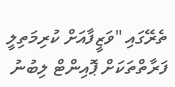ތެރޭގައި "ވަޒީފާއަށް ކުރިމަތިލީ ފަރާތްތަކަށް ޕޮއިންޓް ލިބުނު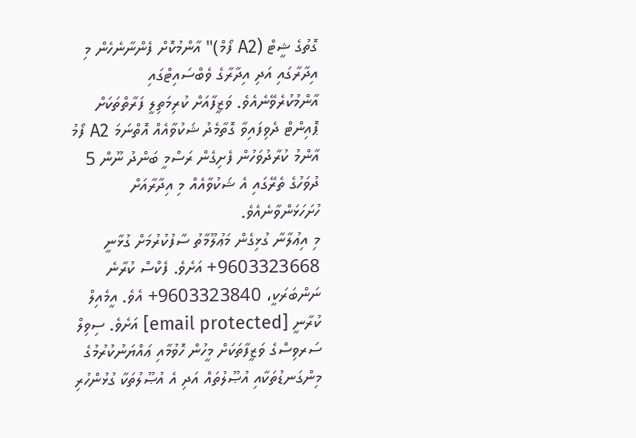ގޮތުގެ ޝީޓް (A2 ފޯމް)" އާންމުކޮށް ފެންނާނެހެން މި އިދާރާގައި އަދި އިދާރާގެ ވެބްސައިޓްގައި އާންމުކުރެވޭނެއެވެ. ވަޒީފާއަށް ކުރިމަތިލީ ފަރާތްތަކަށް ޕޮއިންޓް ދެވިފައިވާ ގޮތާމެދު ޝަކުވާއެއް އޮތްނަމަ A2 ފޯމު އާންމު ކުރާދުވަހުން ފެށިގެން ރަސްމީ ބަންދު ނޫން 5 ދުވަހުގެ ތެރޭގައި އެ ޝަކުވާއެއް މި އިދާރާއަށް ހުށަހަޅަންވާނެއެވެ.
މި އިޢުލާނާ ގުޅިގެން މަޢުލޫމާތު ސާފުކުރުމަށް ގުޅާނީ  9603323668+ އަށެވެ. ފެކްސް ކުރާނެ ނަންބަރަކީ، 9603323840+ އެވެ. އީމެއިލް ކުރާނީ [email protected] އަށެވެ. ސިވިލް ސަރވިސްގެ ވަޒީފާތަކަށް މީހުން ހޮވުމާއި ޢައްޔަނުކުރުމުގެ މިންގަނޑުތަކާއި އުޞޫލުތައް އަދި އެ އުޞޫލުތަކާ ގުޅުންހުރި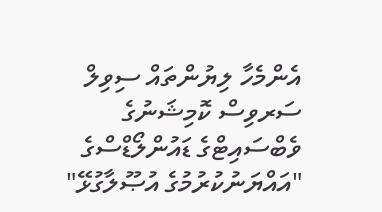އެންމެހާ ލިޔުންތައް ސިވިލް ސަރވިސް ކޮމިޝަނުގެ ވެބްސައިޓްގެ ޑައުންލޯޑްސްގެ "އައްޔަނުކުރުމުގެ އުޞޫލާގުޅޭ"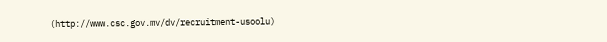(http://www.csc.gov.mv/dv/recruitment-usoolu)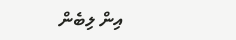އިން ލިބެން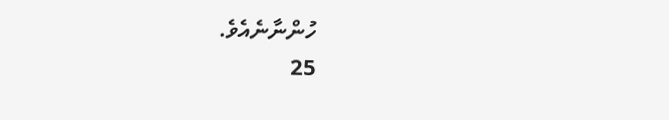ހުންނާނެއެވެ.
25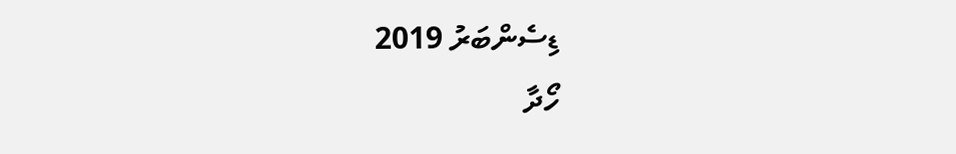ޑިސެންބަރު 2019
ހޯދާ